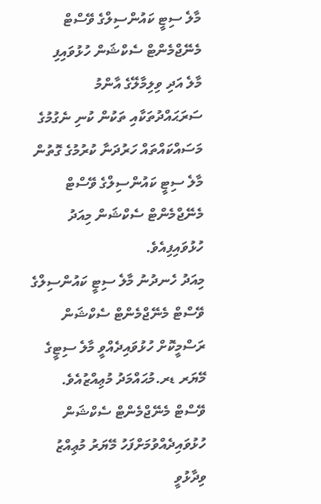މާލެ ސިޓީ ކައުންސިލްގެ ވޭސްޓް މެނޭޖްމެންޓް ސެކްޝަން ހުޅުވައިފި
މާލެ އަދި ވިލިމާލޭގެ އާންމު ސަރަޙައްދުތަކާއި ތަކުން ކުނި ނެގުމުގެ މަސައްކައްތައް ހަރުދަނާ ކުރުމުގެ ގޮތުން މާލެ ސިޓީ ކައުންސިލްގެ ވޭސްޓް މެނޭޖްމެންޓް ސެކްޝަން މިއަދު ހުޅުވައިފިއެވެ.
މިއަދު ހެނދުނު މާލެ ސިޓީ ކައުންސިލްގެ ވޭސްޓް މެނޭޖްމެންޓް ސެކްޝަން ރަސްމީކޮށް ހުޅުވައިދެއްވީ މާލެ ސިޓީގެ މޭޔަރ ޑރ.މުޙައްމަދު މުޢިއްޒުއެވެ.
ވޭސްޓް މެނޭޖްމެންޓް ސެކްޝަން ހުޅުވައިދެއްވުމަށްފަހު މޭޔަރު މުޢިއްޒު ވިދާޅުވީ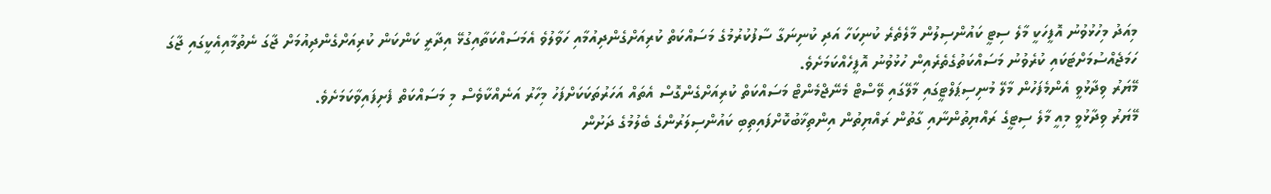މިއަދު މިހުޅުވުނު އޮފީހަކީ މާލެ ސިޓީ ކައުންސިލުން މާލެތެރެ ކުނިކަހާ އަދި ކުނިނަގާ ސާފުކުރުމުގެ މަސައްކަތް ކުރިއަށްގެންދިއުމާއި ހަވާލުވެ އެމަސައްކަތާއިގުޅޭ އިދާރީ ކަންކަން ކުރިއަށްގެންދިއުމަށް ޖާގަ ނެތުމާއިއެކީގައި ޖާގަ ހަމަޖެއްސުމަށްޓަކައި ކުރެވުނު މަސައްކަތުގެތެރެއިން ހުޅުވުނު އޮފީހެއްކަމަށެވެ.
މޭޔަރު ވިދާޅުވީ އެންމެފަހުން މާލޭ މުނިސިޕަލްޓީގައި މާލޭގައި ވޭސްޓް މެނޭޖްމެންޓް މަސައްކަތް ކުރިއަށްގެންގޮސް އެތައް އަހަރުތަކަކަށްފަހު މިހާރު އަނެއްކާވެސް މި މަސައްކަތް ފެށިފައިވާކަމަށެވެ.
މޭޔަރު ވިދާޅުވީ މިއީ މާލެ ސިޓީގެ ރައްޔިތުންނާއި ގާތުން ރައްޔިތުން އިންތިޚާބުކޮށްފައިތިބި ކައުންސިލަރުންގެ ބެލުމުގެ ދަށުން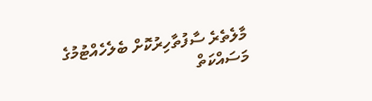މާލެތެރެ ސާފުތާހިރުކޮށް ބެލެހެއްޓުމުގެ މަސައްކަތް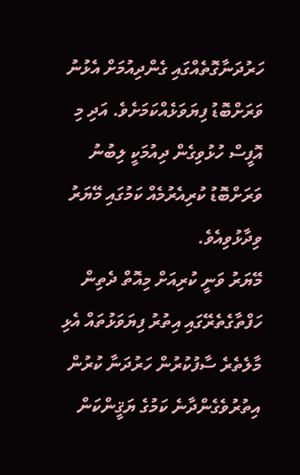ހަރުދަނާގޮތެއްގައި ގެންދިއުމަށް އެޅުނު ވަރަށްބޮޑު ފިޔަވަޅެއްކަމަށެވެ. އަދި މި އޮފީސް ހުޅުވިގެން ދިއުމަކީ ލިބުނު ވަރަށްބޮޑު ކުރިއެރުމެއް ކަމުގައި މޭޔަރު ވިދާޅުވިއެވެ.
މޭޔަރު ވަނީ ކުރިއަށް މިއޮތް ދެތިން ހަފްތާގެތެރޭގައި އިތުރު ފިޔަވަޅުތައް އެޅި މާލެތެރެ ސާފުކުރުން ހަރުދަނާ ކުރުން އިތުރުވެގެންދާނެ ކަމުގެ ޔަޤީންކަން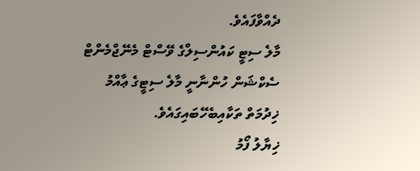ދެއްވާފައެވެ.
މާލެ ސިޓީ ކައުންސިލްގެ ވޭސްޓް މެނޭޖްމެންޓް ސެކްޝަން ހުންނާނީ މާލެ ސިޓީގެ ޢާއްމު ޚިދުމަތް ތަކާއިބެހޭބައިގައެވެ.
ޚިޔާލު ފޯމު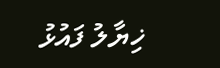ޚިޔާލު ފައުޅު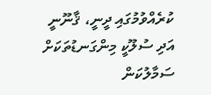ކުރެއްވުމުގައި ދީނީ، ޤާނޫނީ އަދި ސުލޫކީ މިންގަނޑުތަކަށް ސަމާލުކަން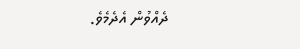ދެއްވުން އެދެމެވެ.